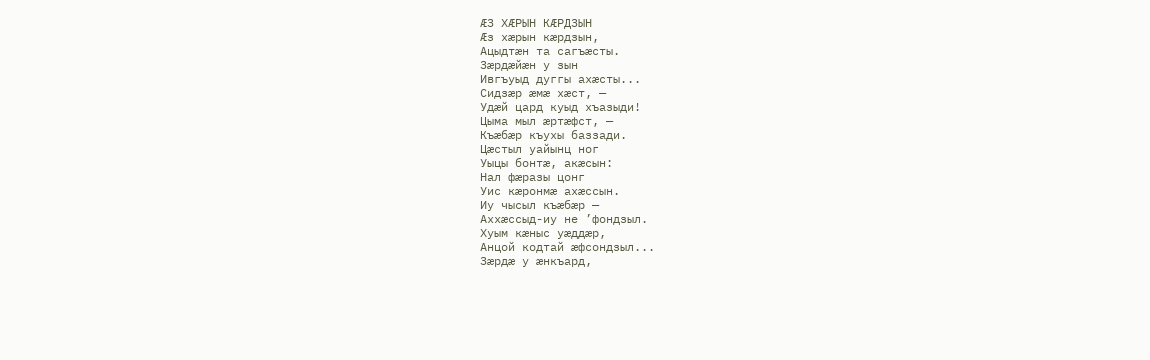ÆЗ ХÆРЫН КÆРДЗЫН
Æз хæрын кæрдзын,
Ацыдтæн та сагъæсты.
Зæрдæйæн у зын
Ивгъуыд дуггы ахæсты...
Сидзæр æмæ хæст, —
Удæй цард куыд хъазыди!
Цыма мыл æртæфст, —
Къæбæр къухы баззади.
Цæстыл уайынц ног
Уыцы бонтæ, акæсын:
Нал фæразы цонг
Уис кæронмæ ахæссын.
Иу чысыл къæбæр —
Аххæссыд-иу не ’фондзыл.
Хуым кæныс уæддæр,
Анцой кодтай æфсондзыл...
Зæрдæ у æнкъард,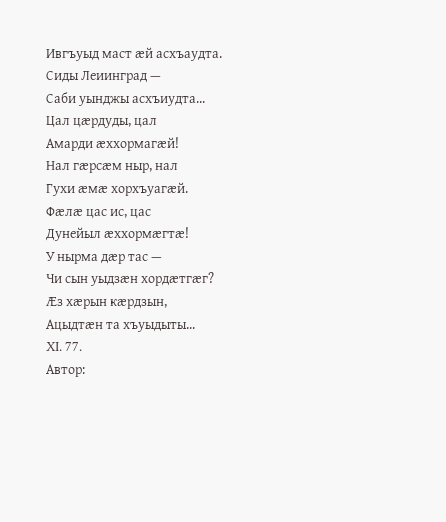Ивгъуыд маст æй асхъаудта.
Сиды Леиинград —
Саби уынджы асхъиудта...
Цал цæрдуды, цал
Амарди æххормагæй!
Нал гæрсæм ныр, нал
Гухи æмæ хорхъуагæй.
Фæлæ цас ис, цас
Дунейыл æххормæгтæ!
У нырма дæр тас —
Чи сын уыдзæн хордæтгæг?
Æз хæрын кæрдзын,
Ацыдтæн та хъуыдыты...
XI. 77.
Автор: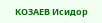КОЗАЕВ Исидор